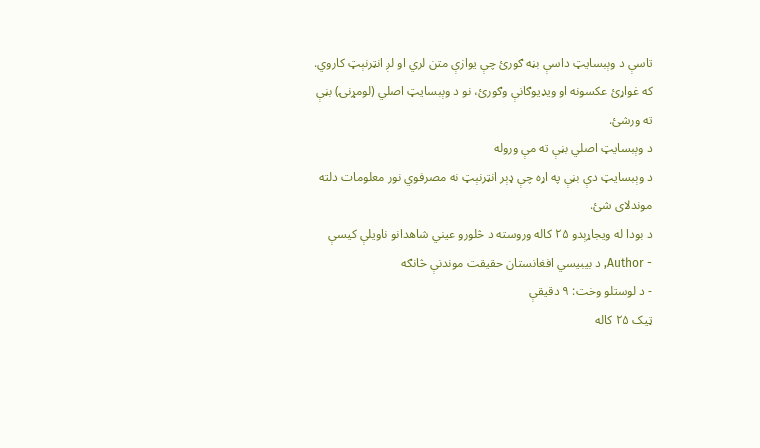تاسې د وېبسایټ داسې بڼه ګورئ چې یوازې متن لري او لږ انټرنېټ کاروي. که غواړئ عکسونه او ویډیوګانې وګورئ، نو د وېبسایټ اصلي (لومړنۍ) بڼې ته ورشئ.
د وېبسایټ اصلي بڼې ته مې وروله
د وېبسایټ دې بڼې په اړه چې ډېر انټرنېټ نه مصرفوي نور معلومات دلته موندلای شئ.
د بودا له ویجاړېدو ۲۵ کاله وروسته د څلورو عیني شاهدانو ناویلې کیسې
- Author, د بيبيسي افغانستان حقیقت موندنې څانګه
- د لوستلو وخت: ۹ دقیقې
ټيک ۲۵ کاله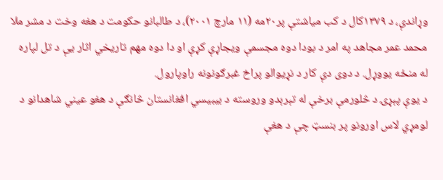وړاندې، د ۱۳۷۹کال د کب میاشتې پر۲۰مه (۱۱ مارچ ۲۰۰۱)، د طالبانو حکومت د هغه وخت د مشر ملا محمد عمر مجاهد په امر د بودا دوه مجسمې ویجاړې کړې او دا دوه مهم تاریخي اثار یې د تل لپاره له منځه یووړل. د دوی دې کار د نړیوالو پراخ غبرګونونه راوپارول.
د یوې پېړۍ د څلورمې برخې له تېرېدو وروسته د بيبيسي افغانستان څانګې د هغو عیني شاهدانو د لومړي لاس اورونو پر بنسټ چې د هغې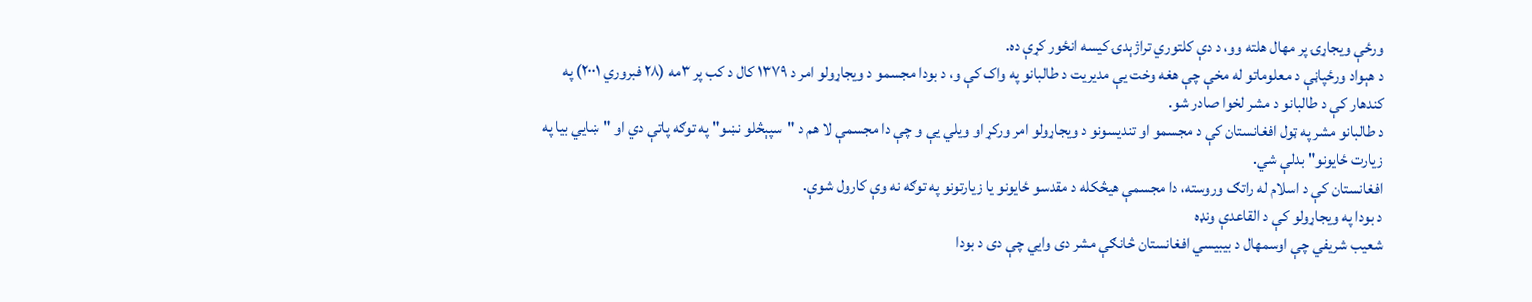ورځې ویجاړۍ پر مهال هلته وو، د دې کلتوري تراژېدۍ کیسه انځور کړې ده.
د هېواد ورځپاڼې د معلوماتو له مخې چې هغه وخت یې مدیریت د طالبانو په واک کې و، د بودا مجسمو د ویجاړولو امر د ۱۳۷۹ کال د کب پر ۳مه (۲۸ فبروري ۲۰۰۱) په کندهار کې د طالبانو د مشر لخوا صادر شو.
د طالبانو مشر په ټول افغانستان کې د مجسمو او تندیسونو د ویجاړولو امر ورکړ او ویلي یې و چې دا مجسمې لا هم د "سپېڅلو نښو" په توګه پاتې دي او "ښايي بیا په زیارت ځایونو" بدلې شي.
افغانستان کې د اسلام له راتګ وروسته، دا مجسمې هیڅکله د مقدسو ځایونو یا زیارتونو په توګه نه وې کارول شوې.
د بودا په ویجاړولو کې د القاعدې ونډه
شعیب شریفي چې اوسمهال د بيبيسي افغانستان څانګې مشر دی وايي چې دی د بودا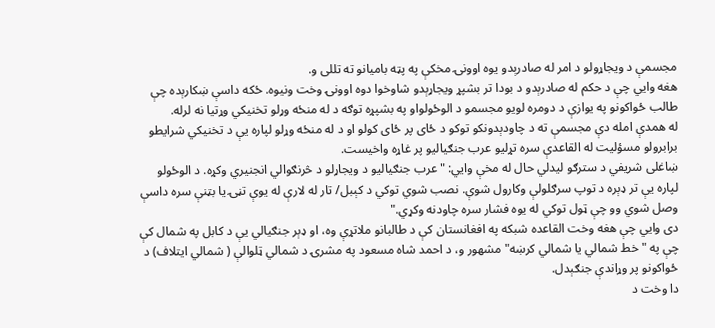مجسمې د ویجاړولو د امر له صادرېدو یوه اوونۍ مخکې په پټه بامیانو ته تللی و.
هغه وايي چې د حکم له صادرېدو د بودا تر بشپړ ویجاړېدو شاوخوا دوه اوونۍ وخت ونیوه. ځکه داسې ښکارېده چې طالب ځواکونو په یوازې د دومره لویو مجسمو د الوځولواو په بشپړه توګه د له منځه وړلو تخنیکي وړتیا نه لرله.
له همدې امله دې مجسمې ته د چاودېدونکو توکو د ځای پر ځای کولو او د له منځه وړلو لپاره یې د تخنیکي شرایطو برابرولو مسؤلیت له القاعدې سره تړلیو عرب جنګیالیو پر غاړه واخیست.
ښاغلی شریفي د سترګو لیدلي حال له مخې وایي: "عرب جنګیالیو د ویجاړلو د څرنګوالي انجنیري وکړه. د الوځولو لپاره یې تر ډېره د توپ سرګلولې وکارول شوې. نصب شوي توکي د کېبل/ تار له لارې له یوې تڼۍ یا بټنې سره داسې وصل شوي وو چې ټول توکي له یوه فشار سره چاودنه وکړي."
دی وايي چې هغه وخت القاعده شبکه په افغانستان کې د طالبانو ملاتړې وه، او ډېر جنګیالي یې د کابل په شمال کې چې په "خط شمالي یا شمالي کرښه" مشهور و، د احمد شاه مسعود په مشرۍ د شمالي ټلوالې ( شمالي ایتلاف) د ځواکونو پر وړاندې جنګېدل.
دا وخت د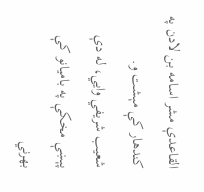القاعدې مشر اسامه بن لادن په کندهار کې مېشت و.
شعیب شریفي وايي، له دې پېښې مخکې په بامیانو کې بهرني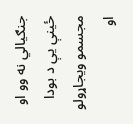جنګیالي نه وو او ځینې یې د بودا مجسمو ویجاړولو او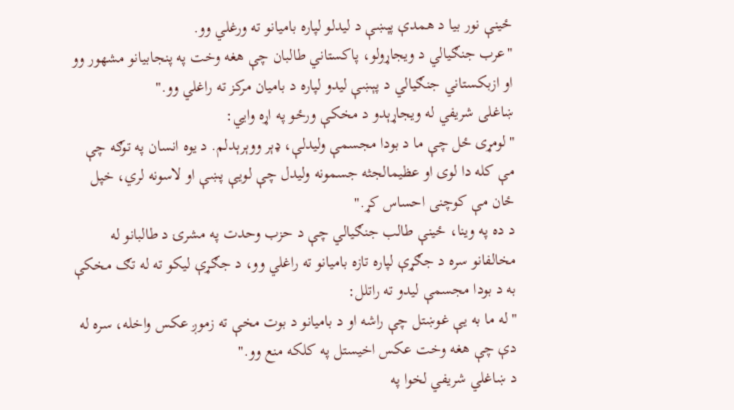ځینې نور بیا د همدې پېښې د لیدلو لپاره بامیانو ته ورغلي وو.
"عرب جنګیالي د ویجاړولو، پاکستاني طالبان چې هغه وخت په پنجابیانو مشهور وو او ازبکستاني جنګیالي د پېښې لیدو لپاره د بامیان مرکز ته راغلي وو."
ښاغلی شریفي له ویجاړېدو د مخکې ورځو په اړه وايي:
"لومړی ځل چې ما د بودا مجسمې ولیدلې، ډېر ووېرېدلم. د یوه انسان په توګه چې مې کله دا لوی او عظیمالجثه جسمونه ولیدل چې لویې پښې او لاسونه لري، خپل ځان مې کوچنی احساس کړ."
د ده په وینا، ځینې طالب جنګیالي چې د حزب وحدت په مشرۍ د طالبانو له مخالفانو سره د جګړې لپاره تازه بامیانو ته راغلي وو، د جګړې لیکو ته له تګ مخکې به د بودا مجسمې لیدو ته راتلل:
"له ما به یې غوښتل چې راشه او د بامیانو د بوت مخې ته زموږ عکس واخله، سره له دې چې هغه وخت عکس اخیستل په کلکه منع وو."
د ښاغلي شریفي لخوا په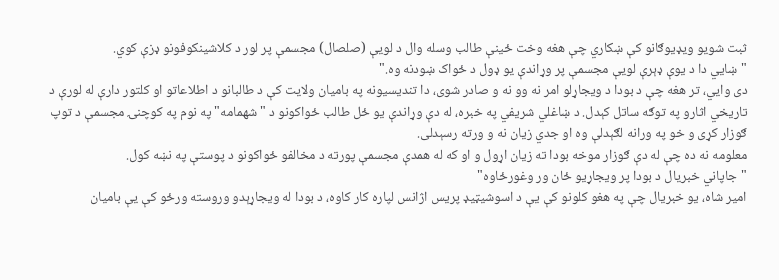ثبت شویو ویډیوګانو کې ښکاري چې هغه وخت ځينې طالب وسله وال د لویې (صلصال) مجسمې پر لور د کلاشینکوفونو ډزې کوي.
"ښايي دا د یوې ډېرې لویې مجسمې پر وړاندې یو ډول د ځواک ښودنه وه."
دی وايي، تر هغه چې د بودا د ویجاړلو امر نه وو نه و صادر شوی، دا تندیسیونه په بامیان ولایت کې د طالبانو د اطلاعاتو او کلتور دارې له لورې د تاریخي اثارو په توګه ساتل کېدل. د ښاغلي شریفي په خبره، له دې وړاندې یو ځل طالب ځواکونو د "شهمامه" په نوم په کوچنۍ مجسمې د توپ ګوزار کړی و خو په ورانه لګېدلې وه او جدي زیان نه و ورته رسېدلی.
معلومه نه ده چې له دې ګوزار موخه بودا ته زیان اړول و او که له همدې مجسمې پورته د مخالفو ځواکونو د پوستې په نښه کول.
"جاپاني خبریال د بودا پر ویجاړیو ځان ور وغورځاوه"
امیر شاه، یو خبریال چې په هغو کلونو کې یې د اسوشیټیډ پریس اژانس لپاره کار کاوه، د بودا له ویجاړېدو وروسته ورځو کې یې بامیان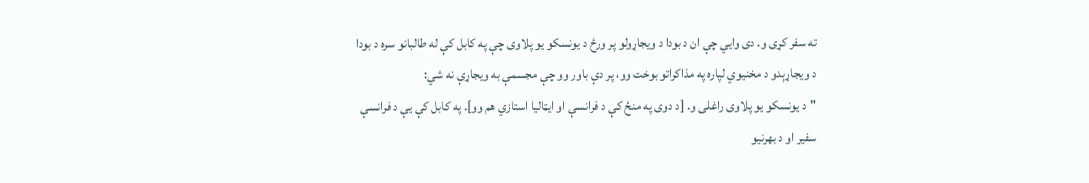ته سفر کړی و. دی وايي چې ان د بودا د ویجاړولو پر ورځ د یونسکو یو پلاوی چې په کابل کې له طالبانو سره د بودا د ویجاړېدو د مخنیوي لپاره په مذاکراتو بوخت وو، پر دې باور وو چې مجسمې به ویجاړې نه شي:
"د یونسکو یو پلاوی راغلی و. [د دوی په منځ کې د فرانسې او ایټالیا استازي هم وو]. په کابل کې یې د فرانسې سفیر او د بهرنیو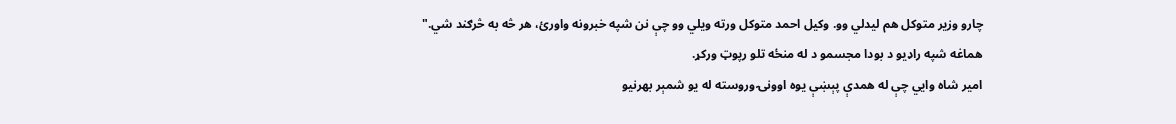چارو وزیر متوکل هم لیدلي وو. وکیل احمد متوکل ورته ویلي وو چې نن شپه خبرونه واورئ، هر څه به څرګند شي."
هماغه شپه راډیو د بودا مجسمو د له منځه تلو رپوټ ورکړ.
امیر شاه وايي چې له همدې پېښې یوه اوونۍ وروسته له یو شمېر بهرنیو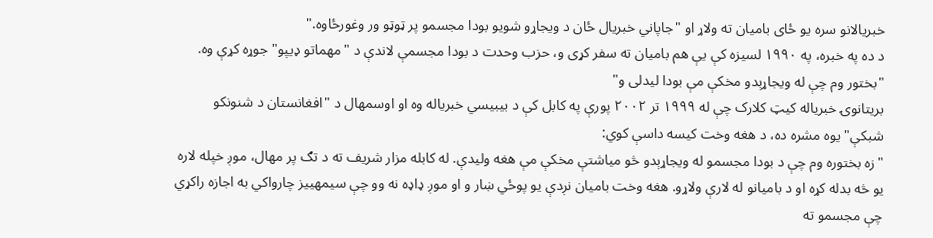خبریالانو سره یو ځای بامیان ته ولاړ او "جاپاني خبریال ځان د ویجاړو شویو بودا مجسمو پر ټوټو ور وغورځاوه."
د ده په خبره، په ۱۹۹۰ لسیزه کې یې هم بامیان ته سفر کړی و، حزب وحدت د بودا مجسمې لاندې د "مهماتو ډیپو" جوړه کړې وه.
"بختور وم چې له ویجاړېدو مخکې مې بودا لیدلی و"
بریتانوۍ خبریاله کیټ کلارک چې له ۱۹۹۹ تر ۲۰۰۲ پورې په کابل کې د بيبيسي خبریاله وه او اوسمهال د "افغانستان د شنونکو شبکې" یوه مشره ده، د هغه وخت کیسه داسې کوي:
"زه بختوره وم چې د بودا مجسمو له ویجاړېدو څو میاشتې مخکې مې هغه ولیدې. له کابله مزار شریف ته د تګ پر مهال، موږ خپله لاره یو څه بدله کړه او د بامیانو له لارې ولاړو. هغه وخت بامیان نږدې یو پوځي ښار و او موږ ډاډه نه وو چې سیمهییز چارواکي به اجازه راکړي چې مجسمو ته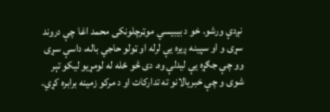نږدې ورشو. خو د بيبيسي موټرچلونکی محمد اغا چې دروند سړی و او سپینه ږیره یې لرله او ټولو حاجي باله، داسې سړی وو چې جګړه یې لیدلې وه. دی څو ځله له لومړیو لیکو تېر شوی و چې خبریالانو ته تدارکات او د مرکو زمینه برابره کړي.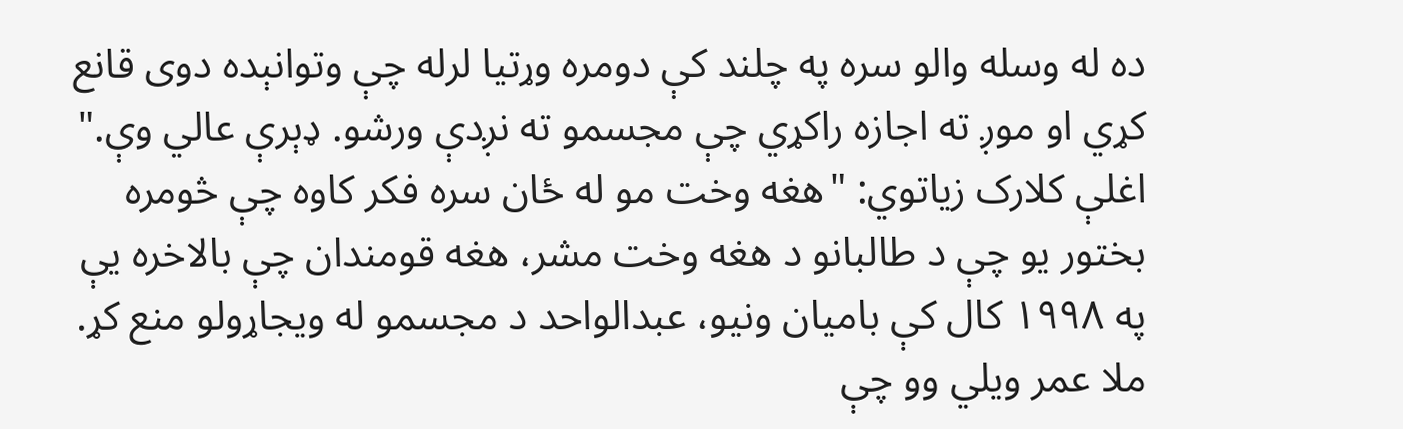ده له وسله والو سره په چلند کې دومره وړتیا لرله چې وتوانېده دوی قانع کړي او موږ ته اجازه راکړي چې مجسمو ته نږدې ورشو. ډېرې عالي وې."
اغلې کلارک زیاتوي: "هغه وخت مو له ځان سره فکر کاوه چې څومره بختور یو چې د طالبانو د هغه وخت مشر، هغه قومندان چې بالاخره یې په ۱۹۹۸ کال کې بامیان ونیو، عبدالواحد د مجسمو له ویجاړولو منع کړ. ملا عمر ویلي وو چې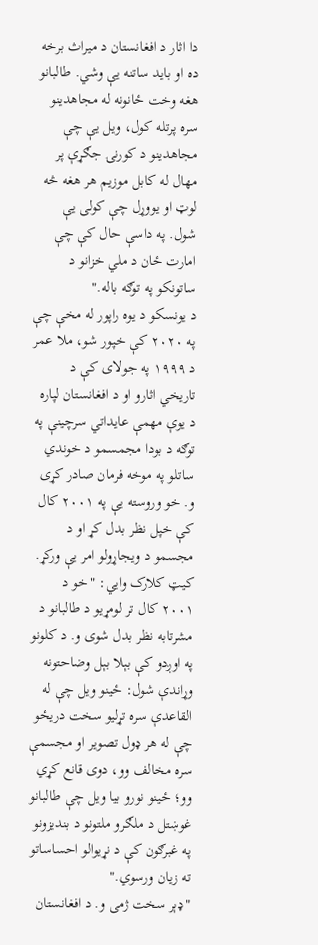دا اثار د افغانستان د میراث برخه ده او باید ساتنه یې وشي. طالبانو هغه وخت ځانونه له مجاهدینو سره پرتله کول، ویل یې چې مجاهدینو د کورنۍ جګړې پر مهال له کابل موزیم هر هغه څه لوټ او یووړل چې کولی یې شول. په داسې حال کې چې امارت ځان د ملي خزانو د ساتونکو په توګه باله."
د یونسکو د یوه راپور له مخې چې په ۲۰۲۰ کې خپور شو، ملا عمر د ۱۹۹۹ په جولای کې د تاریخي اثارو او د افغانستان لپاره د یوې مهمې عایداتي سرچینې په توګه د بودا مجمسمو د خوندي ساتلو په موخه فرمان صادر کړی و. خو وروسته یې په ۲۰۰۱ کال کې خپل نظر بدل کړ او د مجسمو د ویجاړولو امر یې ورکړ.
کیټ کلارک وايي: "خو د ۲۰۰۱ کال تر لومړیو د طالبانو د مشرتابه نظر بدل شوی و. د کلونو په اوږدو کې بېلا بېل وضاحتونه وړاندې شول: ځینو ویل چې له القاعدې سره تړلیو سخت دریځو چې له هر ډول تصویر او مجسمې سره مخالف وو، دوی قانع کړي وو؛ ځینو نورو بیا ویل چې طالبانو غوښتل د ملګرو ملتونو د بندیزونو په غبرګون کې د نړیوالو احساساتو ته زیان ورسوي."
"ډېر سخت ژمی و. د افغانستان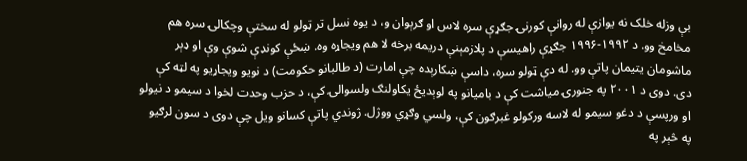بې وزله خلک نه یوازې له روانې کورنۍ جګړې سره لاس او ګرېوان و، د یوه نسل تر ټولو له سختې وچکالۍ سره هم مخامخ وو. د ۱۹۹۲-۱۹۹۶ جګړې راهیسې د پلازمېنې دریمه برخه لا هم ویجاړه وه. ښځې کونډې شوې وې او ډېر ماشومان یتیمان پاتې وو. له دې ټولو سره، داسې ښکارېده چې امارت (د طالبانو حکومت) د نویو ویجاړیو په لټه کې دی. دوی د ۲۰۰۱ په جنورۍ میاشت کې د بامیانو په لوېدیځ یکاولنګ ولسوالۍ کې، د حزب وحدت لخوا د سیمو د نیولو او ورپسې د دغو سیمو له لاسه ورکولو غبرګون کې، ولسي وګړي ووژل. ژوندي پاتې کسانو ویل چې دوی د سون لرګیو په څېر په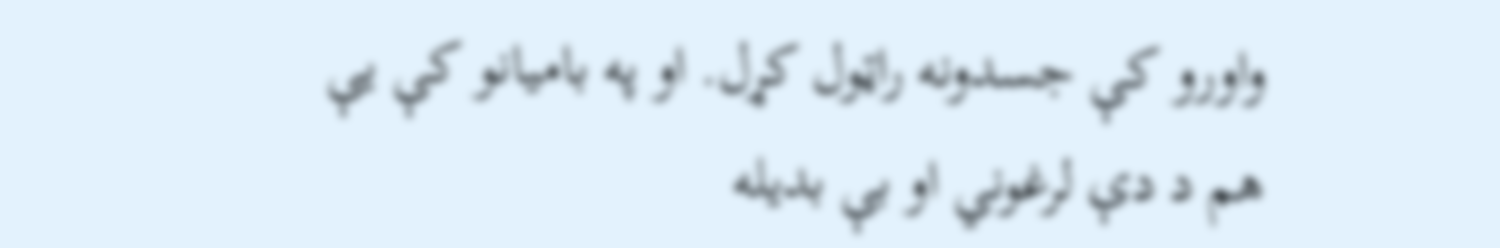واورو کې جسدونه راټول کړل. او په بامیانو کې یې هم د دې لرغوني او بې بدیله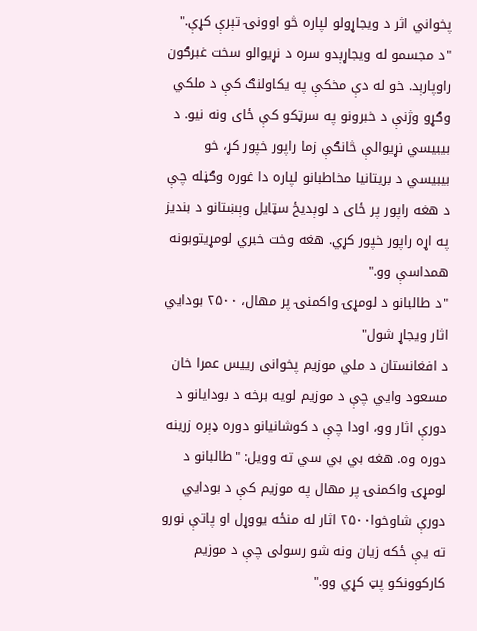پخواني اثر د ویجاړولو لپاره څو اوونۍ تېرې کړې."
"د مجسمو له ویجاړېدو سره د نړیوالو سخت غبرګون راوپارېد. خو له دې مخکې په یکاولنګ کې د ملکي وګړو وژنې د خبرونو په سرټکو کې ځای ونه نیو. د بيبيسي نړیوالې څانګې زما راپور خپور کړ، خو بيبيسي د بریتانیا مخاطبانو لپاره دا غوره وګڼله چې د هغه راپور پر ځای د لوېدیځ سټایل وېښتانو د بندیز په اړه راپور خپور کړي. هغه وخت خبري لومړیتوبونه همداسې وو."
"د طالبانو د لومړۍ واکمنۍ پر مهال، ۲۵۰۰ بودايي اثار ویجاړ شول"
د افغانستان د ملي موزیم پخوانی رییس عمرا خان مسعود وايي چې د موزیم لویه برخه د بودایانو د دورې اثار وو، اودا چې د کوشانیانو دوره ډېره زرینه دوره وه. هغه بي بي سي ته وویل: "طالبانو د لومړۍ واکمنۍ پر مهال په موزیم کې د بودايي دورې شاوخوا۲۵۰۰ اثار له منځه یووړل او پاتې نورو ته یې ځکه زیان ونه شو رسولی چې د موزیم کارکوونکو پټ کړي وو."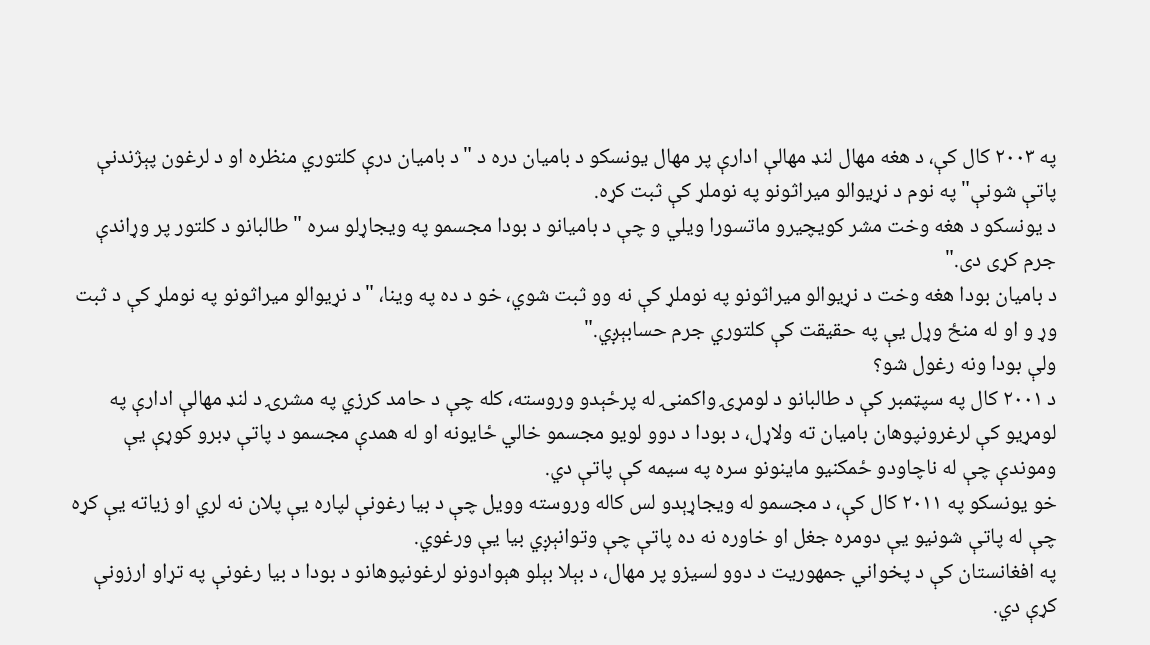په ۲۰۰۳ کال کې، د هغه مهال لنډ مهالې ادارې پر مهال یونسکو د بامیان دره د "د بامیان درې کلتوري منظره او د لرغون پېژندنې پاتې شونې" په نوم د نړیوالو میراثونو په نوملړ کې ثبت کړه.
د یونسکو د هغه وخت مشر کویچیرو ماتسورا ویلي و چې د بامیانو د بودا مجسمو په ویجاړلو سره "طالبانو د کلتور پر وړاندې جرم کړی دی."
د بامیان بودا هغه وخت د نړیوالو میراثونو په نوملړ کې نه وو ثبت شوي، خو د ده په وینا، "د نړیوالو میراثونو په نوملړ کې د ثبت وړ و او له منځ وړل یې په حقیقت کې کلتوري جرم حسابېږي."
ولې بودا ونه رغول شو؟
د ۲۰۰۱ کال په سپټمبر کې د طالبانو د لومړۍ واکمنۍ له پرځېدو وروسته، کله چې د حامد کرزي په مشرۍ د لنډ مهالې ادارې په لومړیو کې لرغرونپوهان بامیان ته ولاړل، د بودا د دوو لویو مجسمو خالي ځایونه او له همدې مجسمو د پاتې ډبرو کوړې یې وموندې چې له ناچاودو ځمکنیو ماینونو سره په سیمه کې پاتې دي.
خو یونسکو په ۲۰۱۱ کال کې، د مجسمو له ویجاړېدو لس کاله وروسته وویل چې د بیا رغونې لپاره یې پلان نه لري او زیاته یې کړه چې له پاتې شونیو یې دومره جغل او خاوره نه ده پاتې چې وتوانېږي بیا یې ورغوي.
په افغانستان کې د پخواني جمهوریت د دوو لسیزو پر مهال، د بېلا بېلو هېوادونو لرغونپوهانو د بودا د بیا رغونې په تړاو ارزونې کړې دي.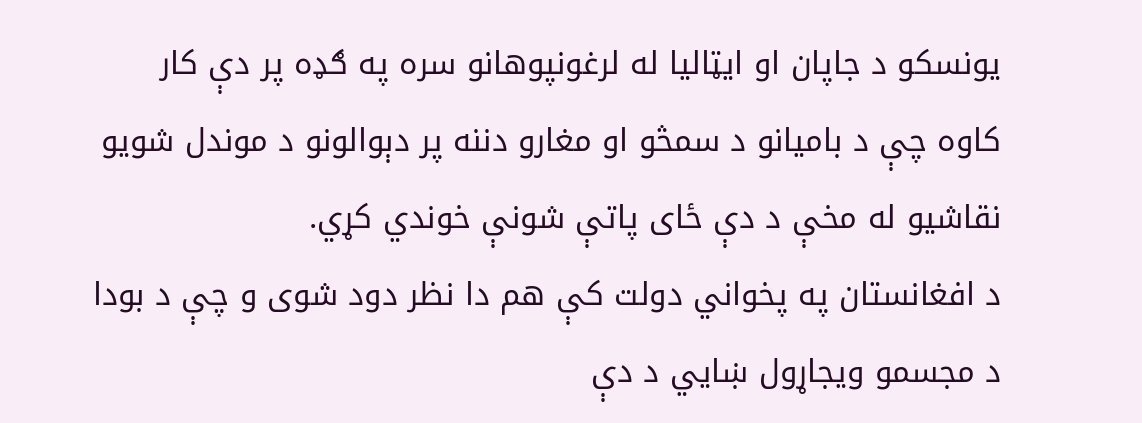یونسکو د جاپان او ایټالیا له لرغونپوهانو سره په ګډه پر دې کار کاوه چې د بامیانو د سمڅو او مغارو دننه پر دېوالونو د موندل شویو نقاشیو له مخې د دې ځای پاتې شونې خوندي کړي.
د افغانستان په پخواني دولت کې هم دا نظر دود شوی و چې د بودا د مجسمو ویجاړول ښايي د دې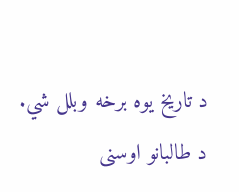د تاریخ یوه برخه وبلل شي.
د طالبانو اوسنی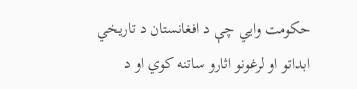حکومت وايي چې د افغانستان د تاریخي ابداتو او لرغونو اثارو ساتنه کوي او د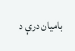بامیان درې د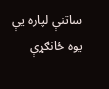ساتنې لپاره یې یوه ځانګړې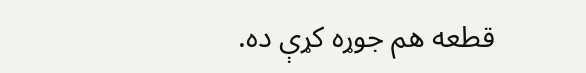قطعه هم جوړه کړې ده.